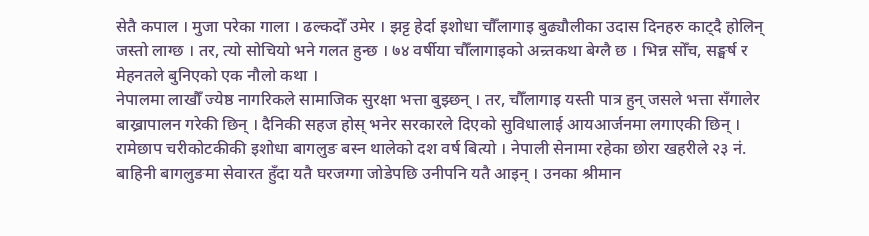सेतै कपाल । मुजा परेका गाला । ढल्कदोँ उमेर । झट्ट हेर्दा इशोधा चौँलागाइ बुढ्यौलीका उदास दिनहरु काट्दै होलिन् जस्तो लाग्छ । तर, त्यो सोचियो भने गलत हुन्छ । ७४ वर्षीया चौँलागाइको अन्र्तकथा बेग्लै छ । भिन्न सोँच, सङ्घर्ष र मेहनतले बुनिएको एक नौलो कथा ।
नेपालमा लाखौँ ज्येष्ठ नागरिकले सामाजिक सुरक्षा भत्ता बुझ्छन् । तर, चौँलागाइ यस्ती पात्र हुन् जसले भत्ता सँगालेर बाख्रापालन गरेकी छिन् । दैनिकी सहज होस् भनेर सरकारले दिएको सुविधालाई आयआर्जनमा लगाएकी छिन् ।
रामेछाप चरीकोटकीकी इशोधा बागलुङ बस्न थालेको दश वर्ष बित्यो । नेपाली सेनामा रहेका छोरा खहरीले २३ नं. बाहिनी बागलुङमा सेवारत हुँदा यतै घरजग्गा जोडेपछि उनीपनि यतै आइन् । उनका श्रीमान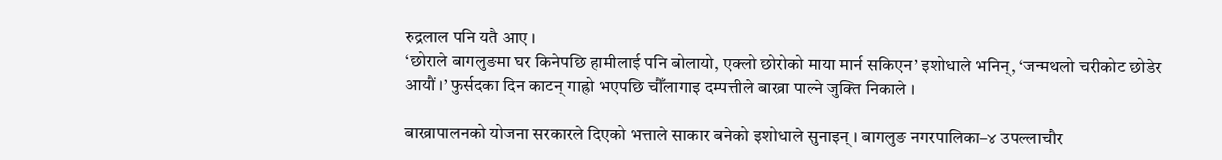रुद्रलाल पनि यतै आए ।
‘छोराले बागलुङमा घर किनेपछि हामीलाई पनि बोलायो, एक्लो छोरोको माया मार्न सकिएन’ इशोधाले भनिन्, ‘जन्मथलो चरीकोट छोडेर आयौं ।’ फुर्सदका दिन काटन् गाह्रो भएपछि चौँलागाइ दम्पत्तीले बाख्रा पाल्ने जुक्ति निकाले ।

बाख्रापालनको योजना सरकारले दिएको भत्ताले साकार बनेको इशोधाले सुनाइन् । बागलुङ नगरपालिका–४ उपल्लाचौर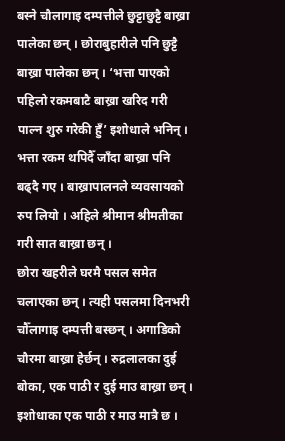बस्ने चौलागाइ दम्पत्तीले छुट्टाछुट्टै बाख्रा पालेका छन् । छोराबुहारीले पनि छुट्टै बाख्रा पालेका छन् । ‘भत्ता पाएको पहिलो रकमबाटै बाख्रा खरिद गरी पाल्न शुरु गरेकी हुँ’ इशोधाले भनिन् । भत्ता रकम थपिदैँ जाँदा बाख्रा पनि बढ्दै गए । बाख्रापालनले व्यवसायको रुप लियो । अहिले श्रीमान श्रीमतीका गरी सात बाख्रा छन् ।
छोरा खहरीले घरमै पसल समेत चलाएका छन् । त्यही पसलमा दिनभरी चौँलागाइ दम्पत्ती बस्छन् । अगाडिको चौरमा बाख्रा हेर्छन् । रुद्रलालका दुई बोका, एक पाठी र दुई माउ बाख्रा छन् । इशोधाका एक पाठी र माउ मात्रै छ ।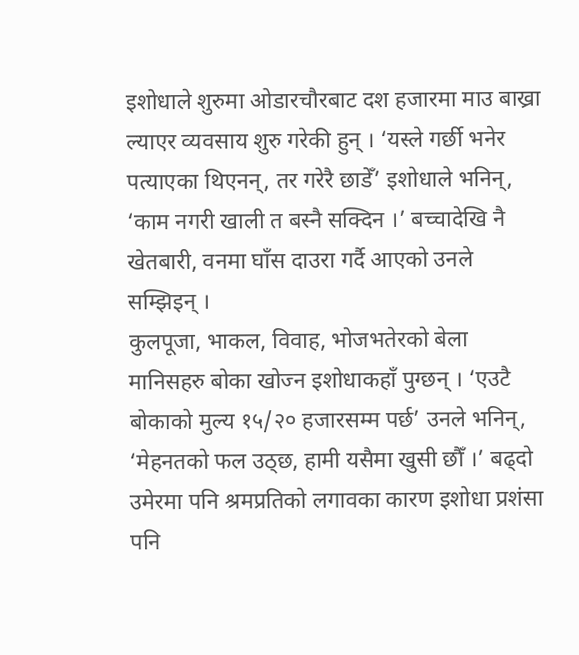इशोधाले शुरुमा ओडारचौरबाट दश हजारमा माउ बाख्रा ल्याएर व्यवसाय शुरु गरेकी हुन् । ‘यस्ले गर्छी भनेर पत्याएका थिएनन्, तर गरेरै छाडेँ’ इशोधाले भनिन्, ‘काम नगरी खाली त बस्नै सक्दिन ।’ बच्चादेखि नै खेतबारी, वनमा घाँस दाउरा गर्दै आएको उनले सम्झिइन् ।
कुलपूजा, भाकल, विवाह, भोजभतेरको बेला मानिसहरु बोका खोज्न इशोधाकहाँ पुग्छन् । ‘एउटै बोकाको मुल्य १५/२० हजारसम्म पर्छ’ उनले भनिन्, ‘मेहनतको फल उठ्छ, हामी यसैमा खुसी छौँ ।’ बढ्दो उमेरमा पनि श्रमप्रतिको लगावका कारण इशोधा प्रशंसा पनि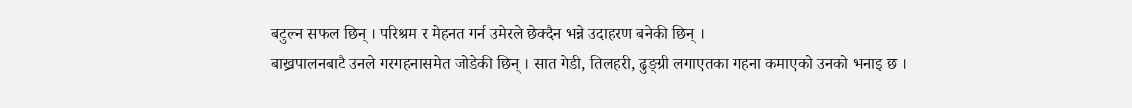बटुल्न सफल छिन् । परिश्रम र मेहनत गर्न उमेरले छेक्दैन भन्ने उदाहरण बनेकी छिन् ।
बाख्रपालनबाटै उनले गरगहनासमेत जोडेकी छिन् । सात गेडी, तिलहरी, ढुङ्ग्री लगाएतका गहना कमाएको उनको भनाइ छ ।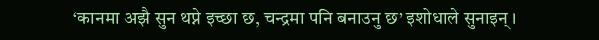‘कानमा अझै सुन थप्ने इच्छा छ, चन्द्रमा पनि बनाउनु छ’ इशोधाले सुनाइन् ।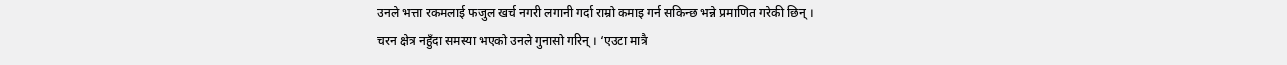उनले भत्ता रकमलाई फजुल खर्च नगरी लगानी गर्दा राम्रो कमाइ गर्न सकिन्छ भन्ने प्रमाणित गरेकी छिन् ।
चरन क्षेत्र नहुँदा समस्या भएको उनले गुनासो गरिन् । ‘एउटा मात्रै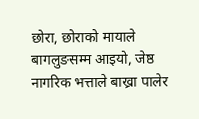छोरा, छोराको मायाले बागलुङसम्म आइयो, जेष्ठ नागरिक भत्ताले बाख्रा पालेर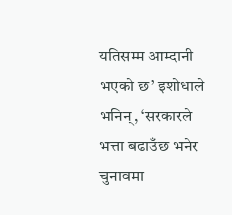यतिसम्म आम्दानी भएको छ’ इशोधाले भनिन्, ‘सरकारले भत्ता बढाउँछ भनेर चुनावमा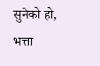सुनेको हो, भत्ता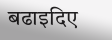बढाइदिए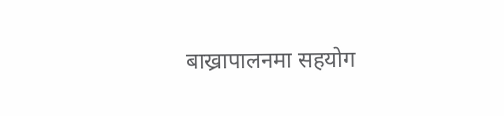बाख्रापालनमा सहयोग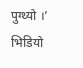पुग्थ्यो ।’
भिडियो